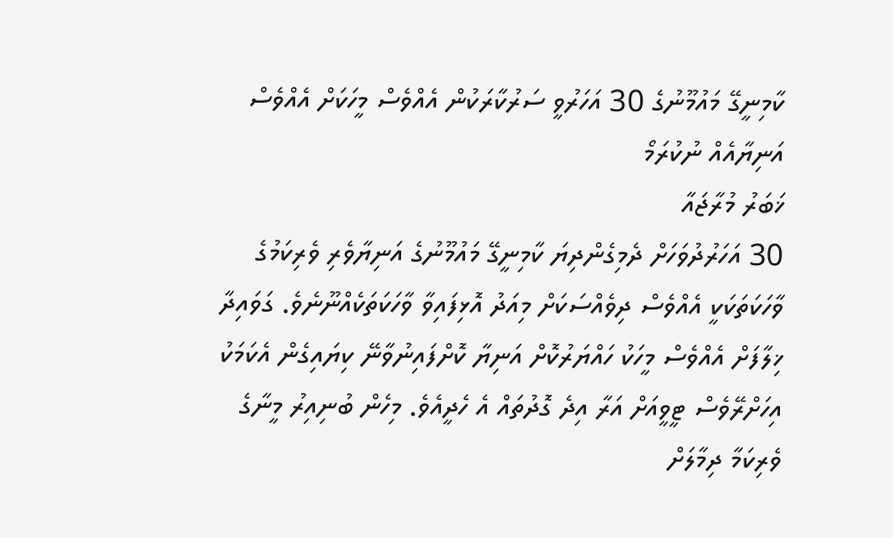ކާމިނީގޭ މައުމޫނުގެ 30 އަހަރުވީ ސަރުކާރަކުން އެއްވެސް މީހަކަށް އެއްވެސް އަނިޔާއެއް ނުކުރަމޯ
ޚަބަރު މުރާޖައާ
30 އަހަރުދުވަހަށް ދެމިގެންދިޔަ ކާމިނީގޭ މައުމޫނުގެ އަނިޔާވެރި ވެރިކަމުގެ ވާހަކަތަކަކީ އެއްވެސް ދިވެއްސަކަށް މިއަދު އޮޅިފައިވާ ވާހަކަތަކެއްނޫނެވެ. ގަވައިދާ ޚިލާފަށް އެއްވެސް މީހަކު ހައްޔަރުކޮށް އަނިޔާ ކޮށްފައިނުވާނޭ ކިޔައިގެން އެކަމަކު އިހަށްރޭވެސް ޓީވީއަށް އަރާ އިދެ ގޮދުތައް އެ ހެދީއެވެ. މިހެން ބުނިއިރު މީނާގެ ވެރިކަމާ ދިމާލަށް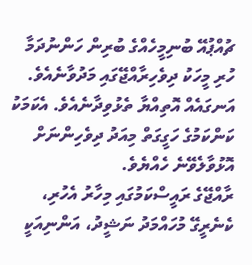ޗުއްޕުއޭ ބުނިމީހެއްގެ ބުރިން ހަންނުދަމާ ހުރި މީހަކު ދިވެހިރާއްޖޭގައި މަދުވާނެއެވެ.
އަނގައެއް އޮތިއްޔާ ތެޅުވިދާނެއެވެ. އެކަމަކު ކަންކަމުގެ ހަގީގަތް މިއަދު ދިވެހިންނަށް އޮޅުވާލެވޭނެ ހެއްޔެވެ.
ރާއްޖޭގެ ރައީސްކަމުގައި މިހާރު އެހުރި، ކެނެރީގޭ މުހައްމަދު ނަޝީދު، އަންނިއަކީ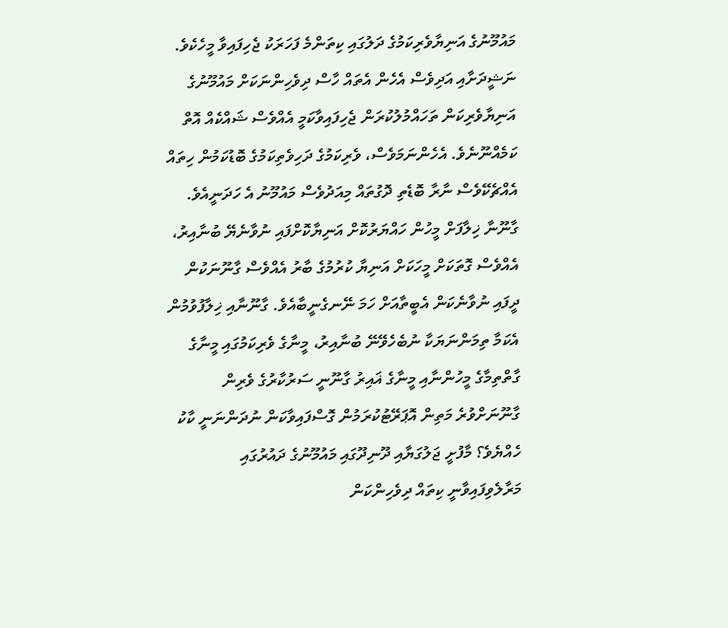މައުމޫނުގެ އަނިޔާވެރިކަމުގެ ދަލުގައި ކިތަންމެ ފަހަރަކު ޖެހިފައިވާ މީހެކެވެ. ނަޝީދަށާއި އަދިވެސް އެހެން އެތައް ހާސް ދިވެހިންނަކަށް މައުމޫނުގެ އަނިޔާވެރިކަން ތަހައްމުލުކުރަން ޖެހިފައިވާކަމީ އެއްވެސް ޝައްކެއް އޮތް ކަމެއްނޫނެވެ. އެހެންނަމަވެސް، ވެރިކަމުގެ ދަހިވެތިކަމުގެ ބޮޑުކަމުން ހިތައް އެއްޗެކޭވެސް ނާރާ ބޮޑެތި ދޮގުތައް މިއަދުވެސް މައުމޫނު އެ ހަދަނީއެވެ.
ގާނޫނާ ޚިލާފަށް މީހުން ހައްޔަރުކޮށް އަނިޔާކޮށްފައި ނުވާނެޔޭ ބުނާއިރު، އެއްވެސް ގޮތަކަށް މީހަކަށް އަނިޔާ ކުރުމުގެ ބާރު އެއްވެސް ގާނޫނަކުން ދީފައި ނުވާނެކަން އެބީތާއަށް ހަމަ ނޭނގެނީބާއެވެ. ގާނޫނާއި ޚިލާފުވުމުން އެކަމާ ތިމަންނަޔަކާ ނުބެހެވޭނޭ ބުނާއިރު، މީނާގެ ވެރިކަމުގައި މީނާގެ ގާތްތިމާގެ މީހުންނާއި މީނާގެ ޣައިރު ގާނޫނީ ސަރުކާރުގެ ވެރިން ގާނޫނަށްވުރެ މަތިން އޮޕަރޭޓުކުރަމުން ގޮސްފައިވާކަން ނުދަންނަނީ ކާކު ހެއްޔެވެ؟ މާފުށީ ޖަލުގަޔާއި ދޫނިދޫގައި މައުމޫނުގެ ދައުރުގައި މަރާލެވިފައިވާނީ ކިތައް ދިވެހިންކަން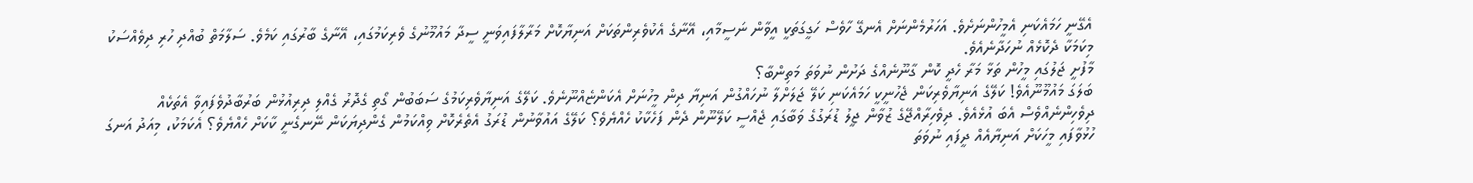އެގޭނީ ހަމައެކަނި އެމީހުންނަށެވެ. އަހަރުމެންނަށް އެނގޭ ހާވެސް ހަގީގަތަކީ އީވާން ނަސީމާއި، އޭނާގެ އެކުވެރިންތަކަށް އަނިޔާކޮށް މަރާލާފައިވަނީ ސީދާ މައުމޫނުގެ ވެރިކަމުގައި، އޭނާގެ ބާރުގައި ކަމެވެ. ސަލާމަތް ބުއްދި ހުރި ދިވެއްސަކު މިކަމަކާ ދެކޮޅެއް ނުހަދާނެއެވެ.
މާފުށީ ޖަލުގައި މީހުން ތަޅާ މަރާ ހެދީ ކޮން ގާނޫނެއްގެ ދަށުން ނުވަތަ މަތިންބާ؟
ބަލަގަ މައުމޫނޫއެވެ! ކަލޭގެ އަނިޔާވެރިކަން ޖެހުނީކީ ހަމައެކަނި ކަލޭ ޖަލަށްލާ ނުހައްގުން އަނިޔާ ދިން މީހުނަށް އެކަންޏެއްނޫނެވެ. ކަލޭގެ އަނިޔާވެރިކަމުގެ ސަބަބުން ގޯތި ގެދޮރު ގެއްލި ދިރިއުޅުން ބަރުބާދުވެފައިވާ އެތަކެއް ދިވެހިންނެއްވެސް އެބަ އުޅެއެވެ. ދިވެހިރާއްޖޭގެ ޒުވާން ޖީލު ޑުރަގުގެ ވަބާގައި ޖެއްސީ ކަލޭނޫން ދެން ފަހެކާކު ހެއްޔެވެ؟ ކަލޭގެ އައުވާނުން ޑުރަގު އެތެރެކޮށް ވިއްކަމުން ގެންދިޔަކަން ނޭނގެނީ ކާކަށް ހެއްޔެވެ؟ އެކަމަކު، މިއަދު އަނގަ ހުޅުވާފައި މީހަކަށް އަނިޔާއެއް ދީފައި ނުވަތަ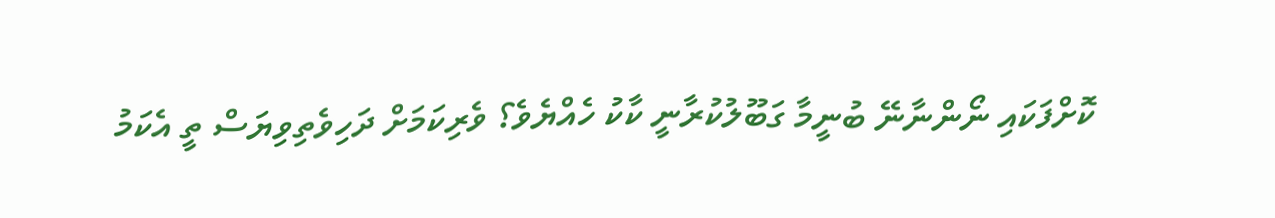ކޮށްފަކައި ނޯންނާނޭ ބުނީމާ ގަބޫލުކުރާނީ ކާކު ހެއްޔެވެ؟ ވެރިކަމަށް ދަހިވެތިވިޔަސް ތީ އެކަމު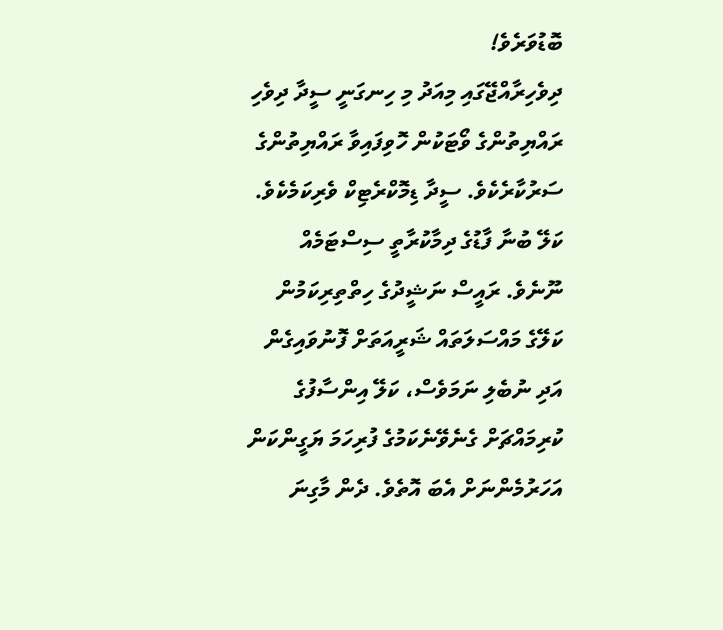ބޮޑުވަރެވެ!
ދިވެހިރާއްޖޭގައި މިއަދު މި ހިނގަނީ ސީދާ ދިވެހި ރައްޔިތުންގެ ވޯޓަކުން ހޮވިފައިވާ ރައްޔިތުންގެ ސަރުކާރެކެވެ. ސީދާ ޑިމޮކްރެޓިކް ވެރިކަމެކެވެ. ކަލޭ ބުނާ ފާޑުގެ ދިމާކުރާތީ ސިސްޓަމެއް ނޫނެވެ. ރައީސް ނަޝީދުގެ ހިތްތިރިކަމުން ކަލޭގެ މައްސަލަތައް ޝަރީއަތަށް ފޮނުވައިގެން އަދި ނުބެލި ނަމަވެސް، ކަލޭ އިންސާފުގެ ކުރިމައްޗަށް ގެނެވޭނެކަމުގެ ފުރިހަމަ ޔަގީންކަން އަހަރުމެންނަށް އެބަ އޮތެވެ. ދެން މާގިނަ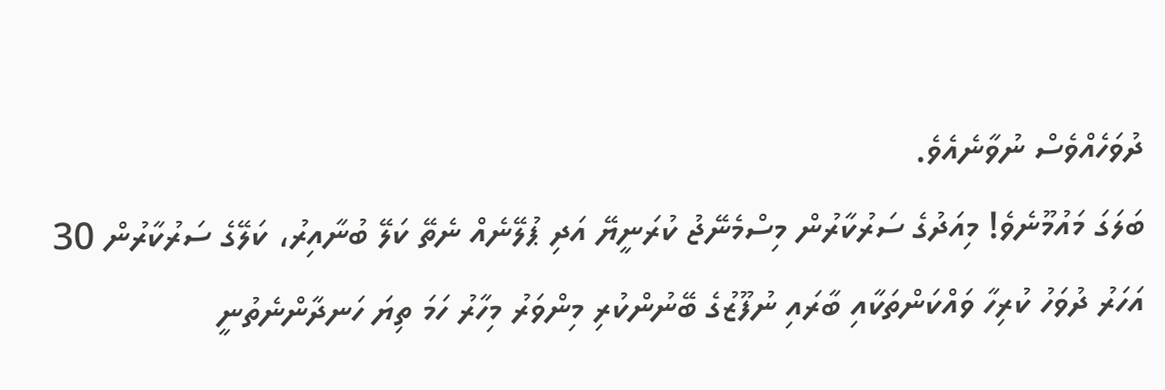ދުވަހެއްވެސް ނުވާނެއެވެ.
ބަލަގަ މައުމޫނެވެ! މިއަދުގެ ސަރުކާރުން މިސްމެނޭޖު ކުރަނީޔޭ އަދި ޕުލޭނެއް ނެތޭ ކަލޭ ބުނާއިރު، ކަލޭގެ ސަރުކާރުން 30 އަހަރު ދުވަހު ކުރިހާ ވައްކަންތަކާއި ބާރައި ނުފޫޒުގެ ބޭނުންކުރި މިންވަރު މިހާރު ހަމަ ތިޔަ ހަނދާންނެތުނީ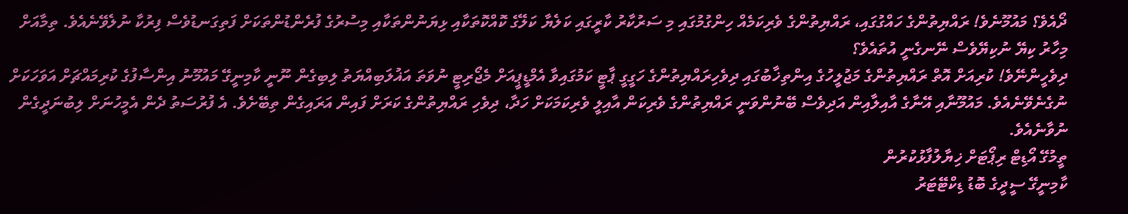ދޯއެވެ؟ މައުމޫނެވެ! ރައްޔިތުންގެ ހައްގުގައި، ރައްޔިތުންގެ ވެރިކަމެއް ހިންގުމުގައި މި ސަރުކާރު ކާރީގައި ކަލެޔާ ކަލޭގެ ކޮއްކޮތަކާއި ޅިޔަނުންތަކާއި މިސުރުގެ ފުރެންޑުންތަކަށް ފަތިގަނޑުވެސް ފިރުކާ ނުލެވޭނެއެވެ. ތިމާއަށް މިހާރު ކިޔޭ ނުކިޔޭވެސް ނޭނގެނީ އުތައެވެ؟
ދިވެހީންނޭވެ! ކުރިއަށް އޮތް ރައްޔިތުންގެ މަޖުލީހުގެ އިންތިޚާބުގައި ދިވެހިރައްޔިތުންގެ ހަގީގީ ޕާޓީ ކަމުގައިވާ އެމްޑީޕީއަށް މެޖޯރިޓީ ނުވަތަ އަޣުލަބިއްޔަތު ލިބިގެން ނޫނީ ކާމިނީގޭ މައުމޫނު އިންސާފުގެ ކުރިމައްޗަށް އަވަހަކަށް ނުގެނެވޭނެއެވެ. މައުމޫނާއި އޭނާގެ އާއިލާއިން އަދިވެސް ބޭނުންވަނީ ރައްޔިތުންގެ ވެރިކަން އާއިލީ ވެރިކަމަކަށް ހަދާ، ދިވެހި ރައްޔިތުންގެ ކަރަށް ފައިން އަރައިގެން ތިބޭށެވެ. އެ ފުރުސަތު ދެން އެމީހުނަށް ލިބުނަދީގެން ނުވާނެއެވެ.
ތީމުގޭ އޯޑިޓް ރިޕޯޓަށް ޚިޔާލުފާޅުކުރުން
ކާމިނީގޭ ސީދީގެ ބޮޑު ޑިކްޓޭޓަރު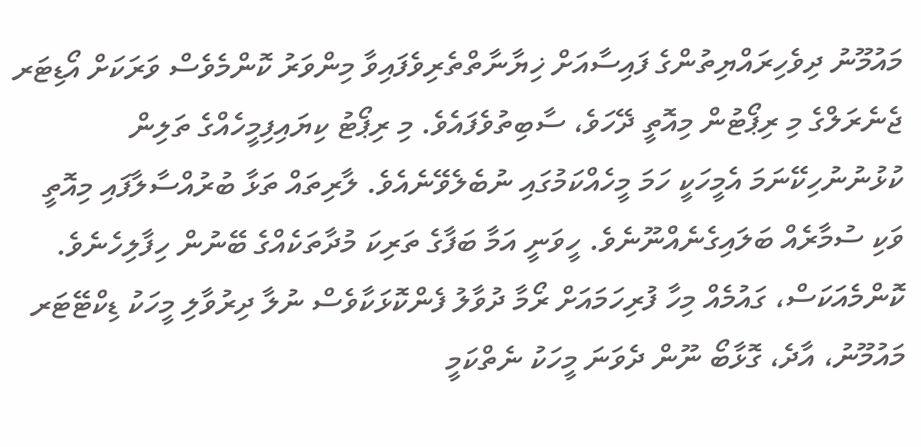މައުމޫނު ދިވެހިރައްޔިތުންގެ ފައިސާއަށް ޚިޔާނާތްތެރިވެފައިވާ މިންވަރު ކޮންމެވެސް ވަރަކަށް އޯޑިޓަރ ޖެނެރަލްގެ މި ރިޕޯޓުން މިއޮތީ ދޭހަވެ، ސާބިތުވެފައެވެ. މި ރިޕޯޓު ކިޔައިފިމީހެއްގެ ތަލިން ކުޅުނުނުހިކޭނަމަ އެމީހަކީ ހަމަ މީހެއްކަމުގައި ނުބެލެވޭނެއެވެ. ލާރިތައް ތަޅާ ބުރުއްސާލާފައި މިއޮތީ ވަކި ސުމާރެއް ބަލައިގެނެއްނޫނެވެ. ހީވަނީ އަމާ ބަފާގެ ތަރިކަ މުދާތަކެއްގެ ބޭނުން ހިފާލިހެނެވެ. ކޮންމެއަކަސް، ގައުމެއް މިހާ ފުރިހަމައަށް ރޯމާ ދުވާލު ފެންކޮޅަކާވެސް ނުލާ ދިރުވާލި މީހަކު ޑިކްޓޭޓަރ މައުމޫނު، އާދެ، ގޮޅާބޯ ނޫން ދެވަނަ މީހަކު ނެތްކަމީ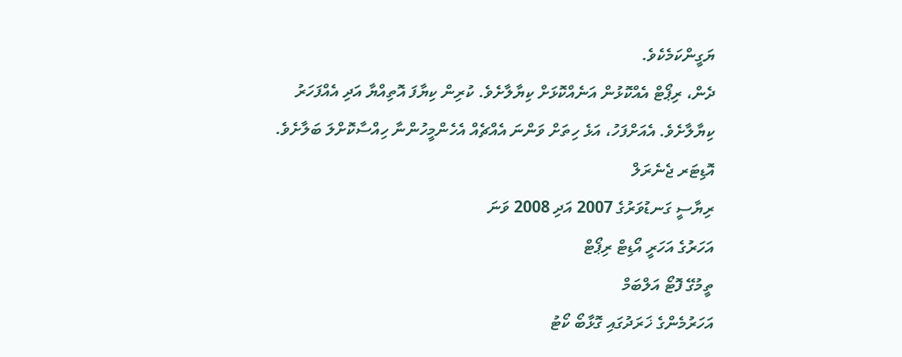ޔަގީންކަމެކެވެ.
ދެން، ރިޕޯޓް އެއްކޮޅުން އަނެއްކޮޅަށް ކިޔާލާށެވެ. ކުރިން ކިޔާފަ އޮތިއްޔާ އަދި އެއްފަހަރު ކިޔާލާށެވެ. އެއަށްފަހު، އަޅެ ހިތަށް ވަންނަ އެއްޗެއް އެހެންމީހުންނާ ހިއްސާކޮށްލަ ބަލާށެވެ.
އޮޑިޓަރ ޖެނެރަލް
ރިޔާސީ ގަނޑުވަރުގެ 2007 އަދި 2008 ވަނަ
އަހަރުގެ އަހަރީ އޯޑިޓް ރިޕޯޓް
ތީމުގޭ ފޮޓޯ އަލްބަމް
އަހަރުމެންގެ ޚަރަދުގައި ގޮޅާބޯ ކޯޓު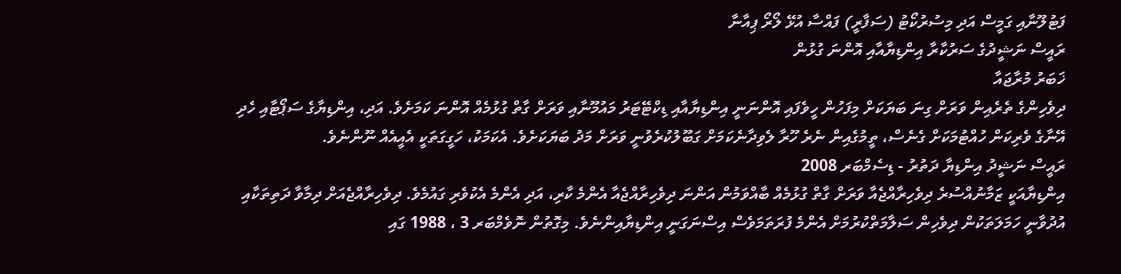ފަޓުލޫނާއި ގަމީސް އަދި މިސުރުކޯޓު (ސަފާރީ) ފައްސާ އުޅޭ ލޯރޯ ޕިއާނާ
ރައީސް ނަޝީދުގެ ސަރުކާރާ އިންޑިޔާއާއި އޮންނަ ގުޅުން
ޚަބަރު މުރާޖައާ
ދިވެހިންގެ ތެރެއިން ވަރަށް ގިނަ ބަޔަކަށް މިފަހުން ހީވެފައި އޮންނަނީ އިންޑިޔާއާއި ޑިކްޓޭޓަރު މައުމޫނާއި ވަރަށް ގާތް ގުޅުމެއް އޮންނަ ކަމަށެވެ. އަދި، އިންޑިޔާގެ ސަޕޯޓާއި ހެދި އޭނާގެ ވެރިކަން ހުއްޓުމަކަށް ގެނެސް، ތީމުގެއިން ނެރެ ހޫރާ ލެވިދާނެކަމަށް ގަބޫލުކުރެވުނީ ވަރަށް މަދު ބަޔަކަށެވެ. އެކަމަކު، ހަގީގަތަކީ އެއީއެއް ނޫންނެވެ.
ރައީސް ނަޝީދު އިންޑިޔާ ދަތުރު - ޑިސެމްބަރ 2008
އިންޑިޔާއަކީ ޒަމާނުއްސުރެ ދިވެހިރާއްޖެއާ ވަރަށް ގާތް ގުޅުމެއް ބާއްވަމުން އަންނަ ދިވެހިރާއްޖެއާ އެންމެ ކާރި، އަދި އެންމެ އެކުވެރި ގައުމެވެ. ދިވެހިރާއްޖެއަށް ދިމާވާ ދަތިތަކާއި އުދުވާނީ ހަމަލަތަކުން ދިވެހިން ސަލާމަތްކުރުމަށް އެންމެ ފުރަތަމަވެސް އިސްނަގަނީ އިންޑިޔާއިންނެވެ. މިގޮތުން ނޮވެމްބަރ 3 ، 1988 ގައި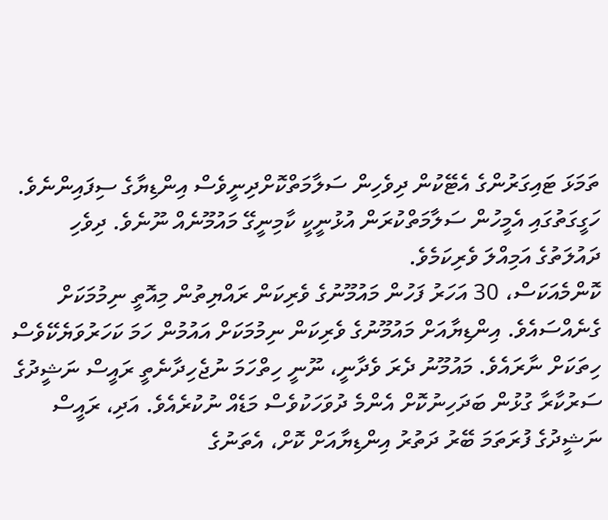ތަމަޅަ ޓައިގަރުންގެ އެޓޭކުން ދިވެހިން ސަލާމަތްކޮށްދިނީވެސް އިންޑިޔާގެ ސިފައިންނެވެ. ހަގީގަތުގައި އެމީހުން ސަލާމަތްކުރަން އުޅުނީކީ ކާމިނީގޭ މައުމޫނެއް ނޫނެވެ. ދިވެހި ދައުލަތުގެ އަމިއްލަ ވެރިކަމެވެ.
ކޮންމެއަކަސް، 30 އަހަރު ފަހުން މައުމޫނުގެ ވެރިކަން ރައްޔިތުން މިއޮތީ ނިމުމަކަށް ގެނެއްސައެވެ. އިންޑިޔާއަށް މައުމޫނުގެ ވެރިކަން ނިމުމަކަށް އައުމުން ހަމަ ކަހަރުވަޔެކޭވެސް ހިތަކަށް ނާރައެވެ. މައުމޫނު ދެރަ ވެދާނީ، ނޫނީ ހިތްހަމަ ނުޖެހިދާނެތީ ރައީސް ނަޝީދުގެ ސަރުކާރާ ގުޅުން ބަދަހިނުކޮށް އެންމެ ދުވަހަކުވެސް މަޑެއް ނުކުރެއެވެ. އަދި، ރައީސް ނަޝީދުގެ ފުރަތަމަ ބޭރު ދަތުރު އިންޑިޔާއަށް ކޮށް، އެތަނުގެ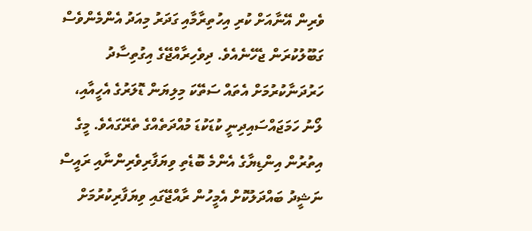ވެރިން އޭނާއަށް ކުރި އިހުތިރާމާއި ގަދަރު މިއަދު އެންމެންވެސް ގަބޫލުކުރަން ޖެހޭނެއެވެ. ދިވެހިރާއްޖޭގެ އިގުތިސާދު ހަރުދަނާކުރުމަށް އެތައް ސަތޭކަ މިލިޔަން ޑޮލަރުގެ އެހީއާއި، ލޯނު ހަމަޖައްސައިދިނީ ކުޑަކުޑަ މުއްދަތެއްގެ ތެރޭގައެވެ. މީގެ އިތުރުން އިންޑިޔާގެ އެންމެ ބޮޑެތި ވިޔަފާރިވެރިންނާއި ރައީސް ނަޝީދު ބައްދަލުކޮށް އެމީހުން ރާއްޖޭގައި ވިޔަފާރިކުރުމަށް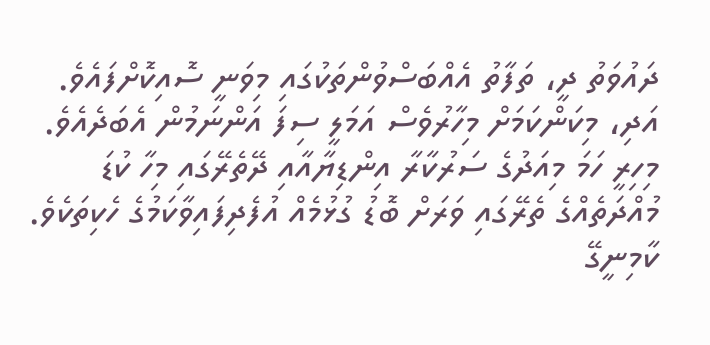ދައުވަތު ދީ، ތަފާތު އެއްބަސްވުންތަކުގައި މިވަނީ ސޮއިކޮށްފައެވެ. އަދި، މިކަންކަމަށް މިހާރުވެސް އަމަލީ ސިފަ އަންނަމުން އެބަދެއެވެ. މިހިރީ ހަމަ މިއަދުގެ ސަރުކާރާ އިންޑިޔާއާއި ދޭތެރޭގައި މިހާ ކުޑަ މުއްދަތެއްގެ ތެރޭގައި ވަރަށް ބޮޑު ގުޅުމެއް އުފެދިފައިވާކަމުގެ ހެކިތަކެވެ.
ކާމިނީގޭ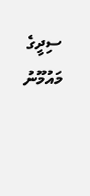ސިދީގެ މައުމޫނު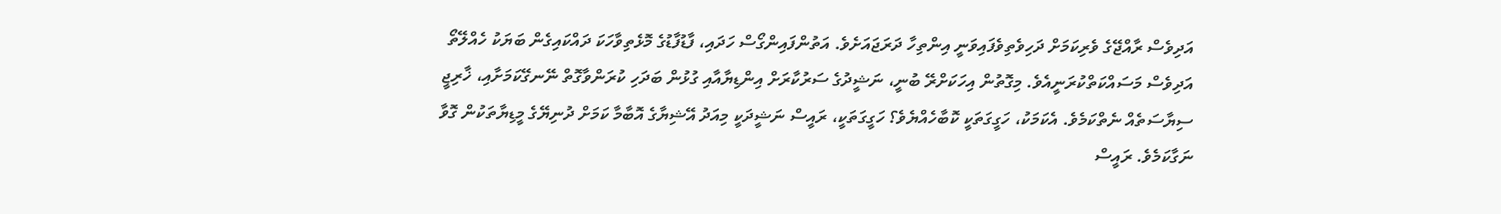އަދިވެސް ރާއްޖޭގެ ވެރިކަމަށް ދަހިވެތިވެފައިވަނީ އިންތިހާ ދަރަޖައަށެވެ. އަތުންފައިންގޯސް ހަދައި، ފާޑުފާޑުގެ މޮޅެތިވާހަކަ ދައްކައިގެން ބަޔަކު ހެއްލޭތޯ އަދިވެސް މަސައްކަތްކުރަނީއެވެ. މިގޮތުން އިހަކަށްރޭ ބުނީ، ނަޝީދުގެ ސަރުކާރަށް އިންޑިޔާއާއި ގުޅުން ބަދަހި ކުރަންވާގޮތް ނޭނގޭކަމަށާއި، ޚާރިޖީ ސިޔާސަތެއް ނެތްކަމެވެ. އެކަމަކު، ހަގީގަތަކީ ކޮބާހެއްޔެވެ؟ ހަގީގަތަކީ، ރައީސް ނަޝީދަކީ މިއަދު އޭޝިޔާގެ އޮބާމާ ކަމަށް ދުނިޔޭގެ މީޑިޔާތަކުން ގޮވާ ނަގާކަމެވެ. ރައީސް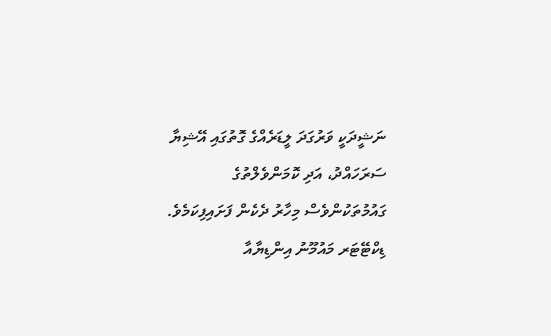ނަޝީދަކީ ވަރުގަދަ ލީޑަރެއްގެ ގޮތުގައި އޭޝިޔާ ސަރަހައްދު، އަދި ކޮމަންވެލްތުގެ ގައުމުތަކުންވެސް މިހާރު ދެކެން ފަށައިފިކަމެވެ.
ޑިކްޓޭޓަރ މައުމޫނު އިންޑިޔާއާ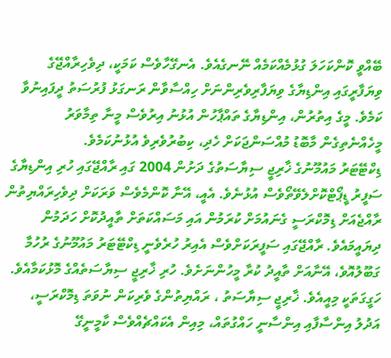ބޭއްވީ ކޮންކަހަލަ ގުޅުމެއްކަމެއް ނޭނގެއެވެ. އެނގޭހާވެސް ކަމަކީ، ދިވެހިރާއްޖޭގެ ވިޔަފާރީގައި އިންޑިޔާގެ ވިޔަފާރިވެރިންނަށް ހިއްސާވާން ރަނގަޅު ފުރުސަތު ދީފައިނުވާ ކަމެވެ. މީގެ އިތުރުން، އިންޑިޔާގެ ތައްޕާހުން އުޅުނު އިރުވެސް މީނާ ތިމާވަރު މީހެއްނެތިގެން މާބޮޑު މުއްސަންޖަކަށް ހެދި، ކިބުރުވެރިވެ އުޅުނުކަމެވެ.
ޑިކްޓޭޓަރު މައުމޫނުގެ ޚާރިޖީ ސިޔާސަތުގެ ދަށުން 2004 ގައި ރާއްޖޭގައި ހުރި އިންޑިޔާގެ ސަފީރު ޑީޕޯޓްކޮށްލެވޭތޯވެސް އުޅުނެވެ. އެއީ، އޭނާ ކޮންމެވެސް ވަރަކަށް ދިވެހިރައްޔިތުން ރާއްޖެއަށް ޑިމޮކްރަސީ ގެނައުމަށް ކުރަމުން އައި މަސައްކަތަށް ތާއީދުކޮށް ހަދަމުން ދިޔައީމައެވެ. ރާއްޖޭގައި ސަފީރަކަށްވެސް އެއިރު ހުރެވެނީ ޑިކްޓޭޓަރު މައުމޫނުގެ ރުހުމާ ގަބޫލުއޮވެ، އޭނާއަށް ތާއީދު ކުރާ މީހުންނަށެވެ. ހުރި ޚާރިޖީ ސިޔާސަތެއްގެ މޮޅުކަމާއެވެ.
ހަގީގަތަކީ މިއީއެވެ. ޚާރިޖީ ސިޔާސަތު ، ރައްޔިތުންގެ ވެރިކަން ނުވަތަ ޑިމޮކްރަސީ، އަދުލު އިންސާފާއި އިންސާނީ ހައްގުތައް، މިއިން އެކައްޗެއްވެސް ކާމީނީގޭ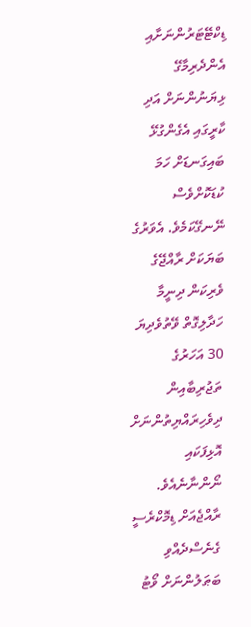ޑިކްޓޭޓަރުންނަށާއި އެންދެރިމާގޭ ޅިޔަނުންނަށް އަދި ކާރީގައި އެގެންގުޅޭ ބައިގަނޑަށް ހަމަ ކުޑަކޮށްވެސް ނޭނގޭކަމެވެ. އެވަރުގެ ބަޔަކަށް ރާއްޖޭގެ ވެރިކަން ދިނީމާ ހަދާލިގޮތް ވޭތުވެދިޔަ 30 އަހަރުގެ ތަޖުރިބާއިން ދިވެހިރައްޔިތުންނަށް އޮޅިފަކައި ނޯންނާނެއެވެ.
ރާއްޖެއަށް ޑިމޮކްރެސީ ގެނެސްދެއްވި ބަޠަލުންނަށް ވޯޓު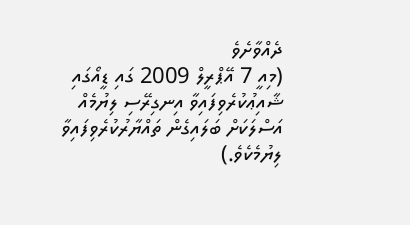ދެއްވާށެވެ
(މިއީ 7 އޭޕްރީލް 2009 ގައި ޑީއޯގައި ޝާއިޢުކުރެވިފައިވާ އިނގިރޭސި ލިޔުމެއް އަސްލަކަށް ބަލައިގެން ތައްޔާރުކުރެވިފައިވާ ލިޔުމެކެވެ.)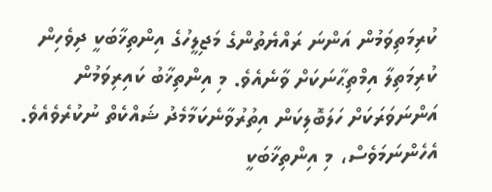ކުރިމަތިވަމުން އަންނަ ރައްޔެތުންގެ މަޖިލީހުގެ އިންތިޚާބަކީ ދިވެހިން ކުރިމަތިލާ އިމްތިޙާނަކަށް ވާނެއެވެ. މި އިންތިޚާބު ކައިރިވަމުން  އަންނަވަރަކަށް ހަލަބޮލިކަން އިތުރުވާނެކަމާމެދު ޝައްކެތް ނުކުރެވެއެވެ. އެހެންނަމަވެސް، މި އިންތިޚާބަކީ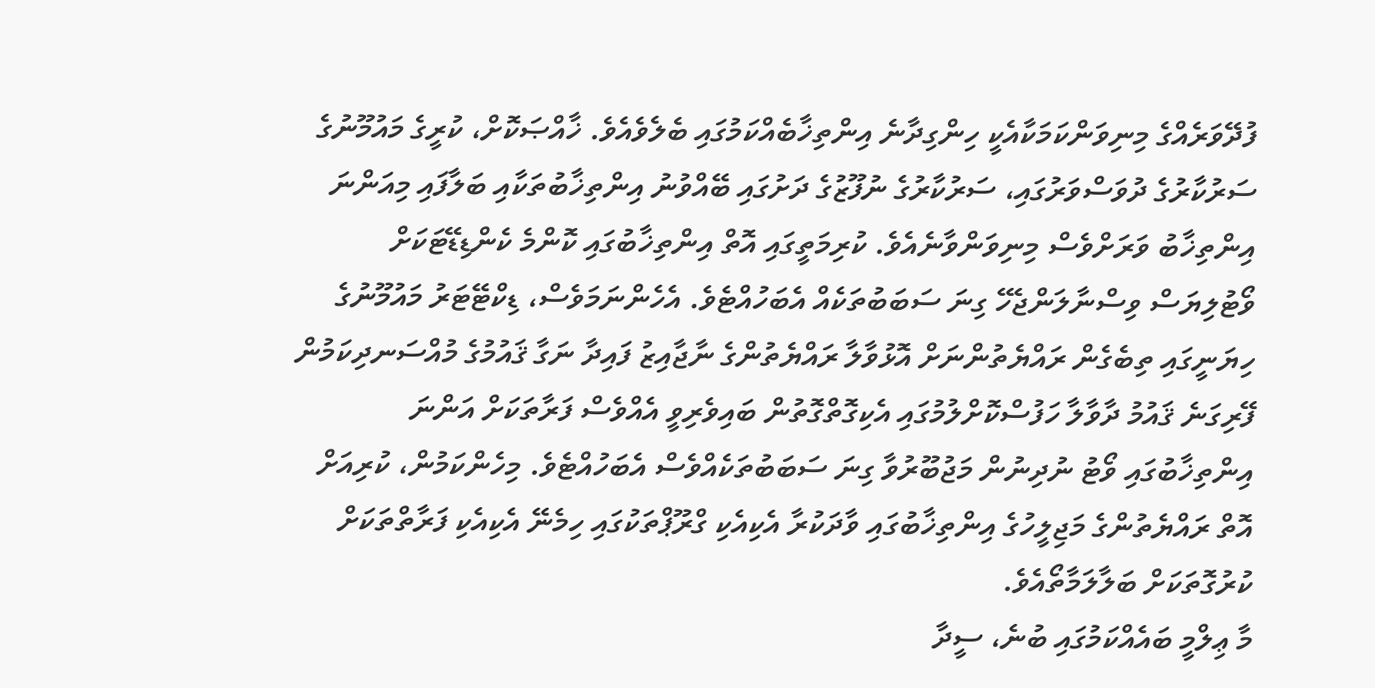ފުދޭވަރެއްގެ މިނިވަންކަމަކާއެކީ ހިންގިދާނެ އިންތިޚާބެއްކަމުގައި ބެލެވެއެވެ. ޚާއްޞަކޮށް، ކުރީގެ މައުމޫނުގެ ސަރުކާރުގެ ދުވަސްވަރުގައި، ސަރުކާރުގެ ނުފޫޒުގެ ދަށުގައި ބޭއްވުނު އިންތިޚާބުތަކާއި ބަލާފައި މިއަންނަ އިންތިޚާބު ވަރަށްވެސް މިނިވަންވާނެއެވެ. ކުރިމަތީގައި އޮތް އިންތިޚާބުގައި ކޮންމެ ކެންޑިޑޭޓަކަށް ވޯޓުލިޔަސް ވިސްނާލަންޖެހޭ ގިނަ ސަބަބުތަކެއް އެބަހުއްޓެވެ. އެހެންނަމަވެސް، ޑިކްޓޭޓަރު މައުމޫނުގެ ހިޔަނީގައި ތިބެގެން ރައްޔެތުންނަށް އޮޅުވާލާ ރައްޔެތުންގެ ނާޖާއިޒު ފައިދާ ނަގާ ޤައުމުގެ މުއްސަނދިކަމުން ފޭރިގަނެ ޤައުމު ދާވާލާ ހަފުސްކޮށްލުމުގައި އެކިގޮތްގޮތުން ބައިވެރިވީ އެއްވެސް ފަރާތަކަށް އަންނަ އިންތިޚާބުގައި ވޯޓު ނުދިނުން މަޖުބޫރުވާ ގިނަ ސަބަބުތަކެއްވެސް އެބަހުއްޓެވެ. މިހެންކަމުން، ކުރިއަށް އޮތް ރައްޔެތުންގެ މަޖިލީހުގެ އިންތިޚާބުގައި ވާދަކުރާ އެކިއެކި ގްރޫޕްތަކުގައި ހިމެނޭ އެކިއެކި ފަރާތްތަކަށް ކުރުގޮތަކަށް ބަލާލަމާތޯއެވެ.
މާ ޢިލްމީ ބައެއްކަމުގައި ބުނެ، ސީދާ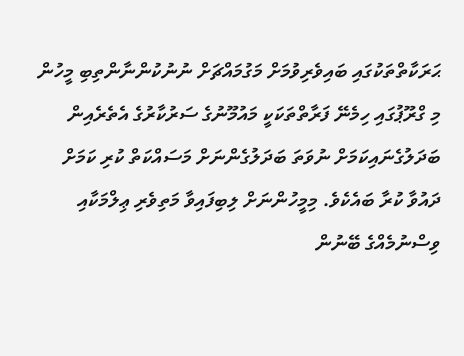ޙަރަކާތްތަކުގައި ބައިވެރިވުމަށް މަގުމައްޗަށް ނުނުކުންނާންތިބި މީހުން
މި ގްރޫޕުގައި ހިމެނޭ ފަރާތްތަކަކީ މައުމޫނުގެ ސަރުކާރުގެ އެތެރެއިން ބަދަލުގެނައިކަމަށް ނުވަތަ ބަދަލުގެންނަށް މަސައްކަތް ކުރި ކަމަށް ދައުވާ ކުރާ ބައެކެވެ. މިމީހުންނަށް ލިބިފައިވާ މަތިވެރި ޢިލްމަކާއި ވިސްނުމެއްގެ ބޭނުން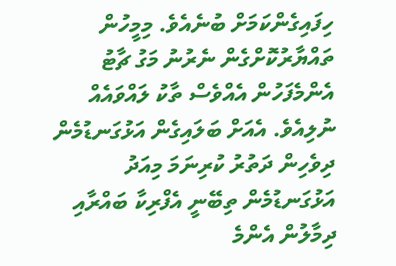ހިފައިގެންކަމަށް ބުނެއެވެ. މިމީހުން ތައްޔާރުކޮށްގެން ނެރުނު މަގު ޗާޓު އެންމެފަހުން އެއްވެސް ތާކު ލައްވައެއް ނުލިއެވެ. އެއަށް ބަލައިގެން އަޅުގަނޑުމެން ދިވެހިން ދަތުރު ކުރިނަމަ މިއަދު އަޅުގަނޑުމެން ތިބޭނީ އެފްރިކާ ބައްރާއި ދިމާލުން އެންމެ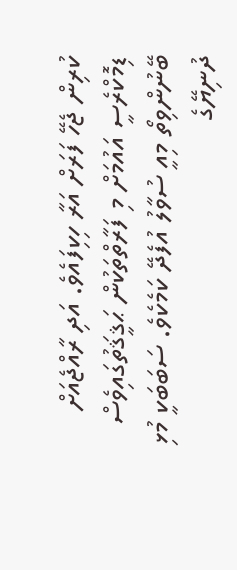ކުރިން ޖެހޭ ފަރަށް އަރާ ހިކިފައެވެ. އަދި ރާއްޖެއަށް ޑިމޮކްރެސީ އައުމަށް މި ފަރާތްތަކުން ޙަޤީޤަތުގައިވެސް ބޭނުންވިތޯ މިއީ ސުވާލު އުފެދޭ ކަމެކެވެ. ސަބަބަކީ މުޅި ދުނިޔޭގެ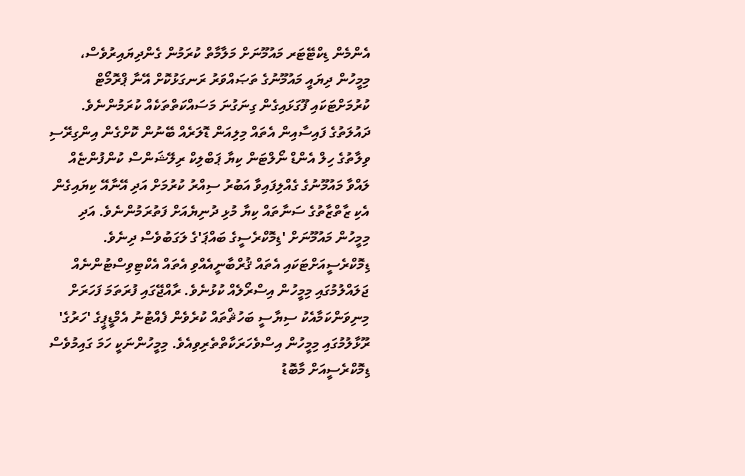އެންމެން ޑިކްޓޭޓަރ މައުމޫނަށް މަލާމާތް ކުރަމުން ގެންދިޔައިރުވެސް، މިމީހުން ދިޔައީ މައުމޫނުގެ ތަޞައްވަރު ރަނގަޅުކޮށް އޭނާ ޕްރޮމޯޓް ކުރުމަށްޓަކައި ފޫގަޅައިގެން ގިނަގުނަ މަސައްކަތްތަކެއް ކުރަމުންނެވެ. ދައުލަތުގެ ފައިސާއިން އެތައް މިލިއަން ޑޮލަރެއް ބޭނުން ކޮށްގެން އިންގިރޭސި ވިލާތުގެ ހިލް އެންޑް ނޯލްޓަން ކިޔާ ޕަބްލިކް ރިލޭޝަންސް ކުންފުންޏެއް ލައްވާ މައުމޫނުގެ ގެއްލިފައިވާ އަބުރު ސިއްރު ކުރުމަށް އަދި އޭނާއޭ ކިޔައިގެން އެކި ޒާތްޒާތުގެ ސަނާތައް ކިޔާ މުޅި ދުނިޔެއަށް ފަތުރަމުންނެވެ. އަދި މިމީހުން މައުމޫނަށް 'ޑިމޮކްރެސީގެ ބައްޕަ'ގެ ލަގަބުވެސް ދިނެވެ. ޑިމޮކްރެސީއަށްޓަކައި އެތައް ޤުރްބާނީއެއްވި އެތައް އެކްޓިވިސްޓުންނެއް ޖަލައްލުމުގައި މިމީހުން އިސްރޯލެއް ކުޅުނެވެ. ރާއްޖޭގައި ފުރަތަމަ ފަހަރަށް މިނިވަންކަމާއެކު ސިޔާސީ ބަހުޘްތައް ކުރެވެން ފެއްޓުނު އެމްޑީޕީގެ 'ހަރުގެ' ރޫޅާލުމުގައި މިމީހުން އިސްވެހަރަކާތްތެރިވިއެވެ. މިމީހުންނަކީ ހަމަ ގައިމުވެސް ޑިމޮކްރެސީއަށް މާބޮޑު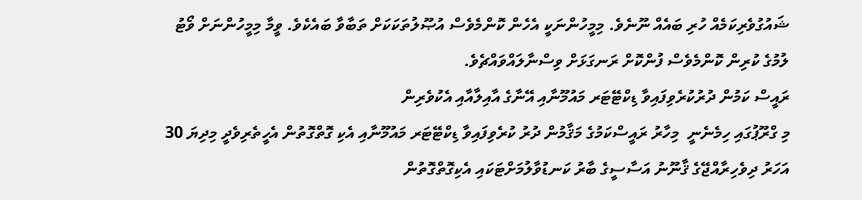ޝައުގުވެރިކަމެއް ހުރި ބައެއް ނޫނެވެ. މިމީހުންނަކީ އެހެން ކޮންމެވެސް އުޞޫލުތަކަކަށް ތަބާވާ ބައެކެވެ. ވީމާ މިމީހުންނަށް ވޯޓު ލުމުގެ ކުރިން ކޮންމެވެސް ފުންކޮށް ރަނގަޅަށް ވިސްނާލައްވައްޗެވެ.
ރައީސް ކަމުން ދުރުކުރެވިފައިވާ ޑިކްޓޭޓަރ މައުމޫނާއި އޭނާގެ އާއިލާއާއި އެކުވެރިން
މި ގްރޫޕުގައި ހިމެނެނީ  މިހާރު ރައީސްކަމުގެ މަޤާމުން ދުރު ކުރެވިފައިވާ ޑިކްޓޭޓަރ މައުމޫނާއި އެކި ގޮތްގޮތުން އެހީތެރިވެދީ މިދިޔަ 30 އަހަރު ދިވެހިރާއްޖޭގެ ޤާނޫނު އަސާސީގެ ބާރު ކަނޑުވާލުމަށްޓަކައި އެކިގޮތްގޮތުން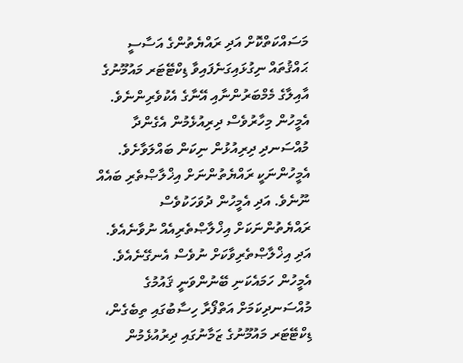މަސައްކަތްކޮށް އަދި ރައްޔެތުންގެ އަސާސީ ޙައްޤުތައް ނިގުޅައިގަނެފައިވާ ޑިކްޓޭޓަރ މައުމޫނުގެ އާއިލާގެ މެމްބަރުންނާއި އޭނާގެ އެކުވެރިންނެވެ. އެމީހުން މިހާރުވެސް ދިރިއުޅެމުން އެގެންދާ މުއްސަނދި ދިރިއުޅުން ނިކަން ބައްލަވާށެވެ. އެމީހުންނަކީ ރައްޔެތުންނަށް އިޚްލާޞްތެރި ބައެއް ނޫނެވެ. އަދި އެމީހުން ދުވަހަކުވެސް ރައްޔެތުންނަކަށް އިޚްލާޞްތެރިއެއް ނުވާނެއެވެ. އަދި އިޚްލާޞްތެރިވާކަށް ނުވެސް އެނގޭނެއެވެ. އެމީހުން ހަމައެކަނި ބޭނުންވަނީ ޤައުމުގެ މުއްސަނދިކަމަށް އަތްފޯރާ ހިސާބުގައި ތިބެގެން، ޑިކްޓޭޓަރ މައުމޫނުގެ ޒަމާނުގައި ދިރުއުޅެމުން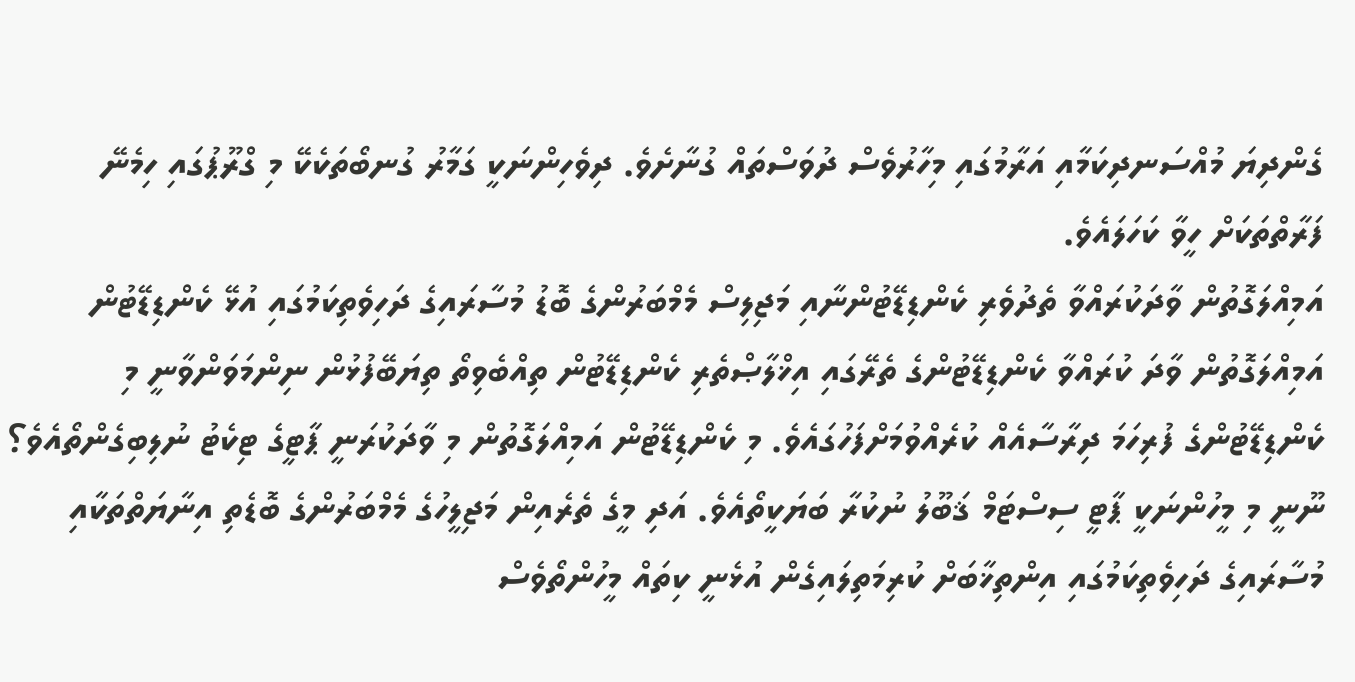ގެންދިޔަ މުއްސަނދިކަމާއި އަރާމުގައި މިހާރުވެސް ދުވަސްތައް ގުނާށެވެ. ދިވެހިންނަކީ ގަމާރު ގުނބޯތަކެކޭ މި ގްރޫޕުގައި ހިމެނޭ ފަރާތްތަކަށް ހީވާ ކަހަލައެވެ.
އަމިއްލަގޮތުން ވާދަކުރައްވާ ތެދުވެރި ކެންޑިޑޭޓުންނާއި މަޖިލިސް މެމްބަރުންގެ ބޮޑު މުސާރައިގެ ދަހިވެތިކަމުގައި އުޅޭ ކެންޑިޑޭޓުން
އަމިއްލަގޮތުން ވާދަ ކުރައްވާ ކެންޑިޑޭޓުންގެ ތެރޭގައި އިޚްލާޞްތެރި ކެންޑިޑޭޓުން ތިއްބެވިތޯ ތިޔަބޭފުޅުން ނިންމަވަންވާނީ މި ކެންޑިޑޭޓުންގެ ފުރިހަމަ ދިރާސާއެއް ކުރެއްވުމަށްފަހުގައެވެ. މި ކެންޑިޑޭޓުން އަމިއްލަގޮތުން މި ވާދަކުރަނީ ޕާޓީގެ ޓިކެޓު ނުލިބިގެންތޯއެވެ؟ ނޫނީ މި މީހުންނަކީ ޕާޓީ ސިސްޓަމް ޤަބޫލު ނުކުރާ ބަޔަކީތޯއެވެ. އަދި މީގެ ތެރެއިން މަޖިލީހުގެ މެމްބަރުންގެ ބޮޑެތި އިނާޔަތްތަކާއި މުސާރައިގެ ދަހިވެތިކަމުގައި އިންތިޚާބަށް ކުރިމަތިލައިގެން އުޅެނީ ކިތައް މީހުންތޯވެސް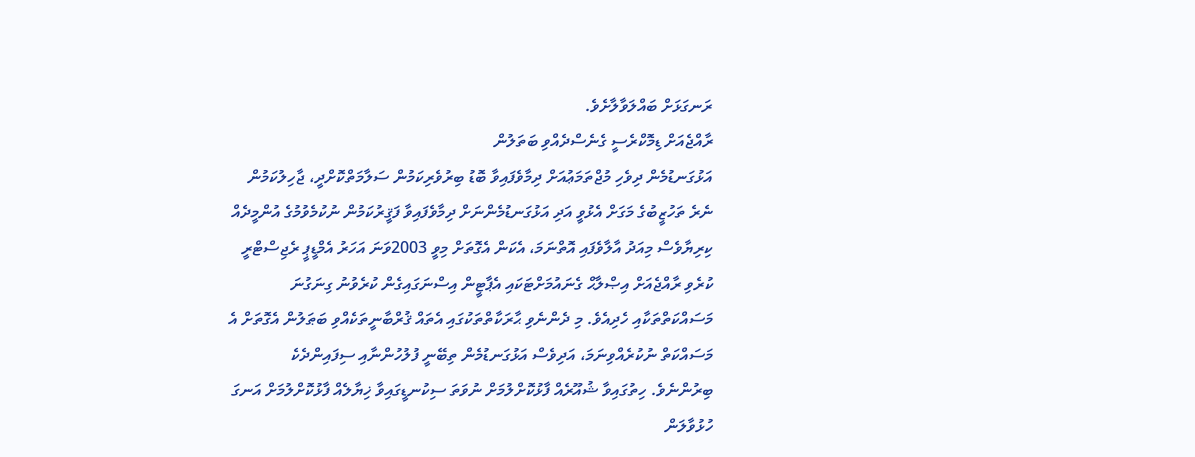ރަނގަޅަށް ބައްލަވާލާށެވެ.
ރާއްޖެއަށް ޑިމޮކްރެސީ ގެނެސްދެއްވި ބަތަލުން
އަޅުގަނޑުމެން ދިވެހި މުޖްތަމަޢުއަށް ދިމާވެފައިވާ ބޮޑު ބިރުވެރިކަމުން ސަލާމަތްކޮށްދީ، ޖާހިލުކަމުން ނެރެ ތަހުޒީބުގެ މަގަށް އެޅުވީ އަދި އަޅުގަނޑުމެންނަށް ދިމާވެފައިވާ ފަޤީރުކަމުން ނުކުމެވުމުގެ އުންމީދެއް ކިރިޔާވެސް މިއަދު އާލާވެފައި އޮތްނަމަ، އެކަން އެގޮތަށް މިވީ 2003ވަނަ އަހަރު އެމްޑީޕީ ރެޖިސްޓްރީ ކުރެވި ރާއްޖެއަށް އިޞްލާޙް ގެނައުމަށްޓަކައި އެޕާޓީން އިސްނަގައިގެން ކުރެވުނު ގިނަގުނަ މަސައްކަތްތަކާއި ހެދިއެވެ. މި ދެންނެވި ޙާރަކާތްތަކުގައި އެތައް ޤުރްބާނީތަކެއްވި ބަޠަލުން އެގޮތަށް އެ މަސައްކަތް ނުކުރެއްވިނަމަ، އަދިވެސް އަޅުގަނޑުމެން ތިބޭނީ ފުލުހުންނާއި ސިފައިންދެކެ ބިރުންނެވެ. ހިތުގައިވާ ޝުއޫރެއް ފާޅުކޮށްލުމަށް ނުވަތަ ސިކުނޑީގައިވާ ޚިޔާލެއް ފާޅުކޮށްލުމަށް އަނގަ ހުޅުވާލަން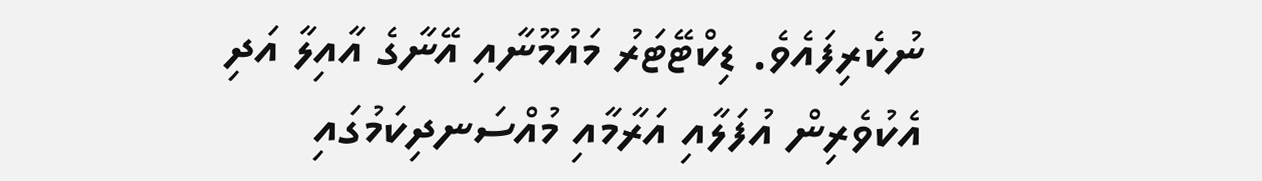ނުކެރިފައެވެ. ޑިކްޓޭޓަރު މައުމޫނާއި އޭނާގެ އާއިލާ އަދި އެކުވެރިން އުފަލާއި އަރާމާއި މުއްސަނދިކަމުގައި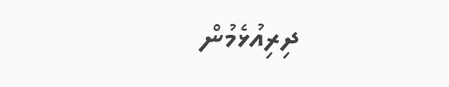ދިރިއުޅެމުން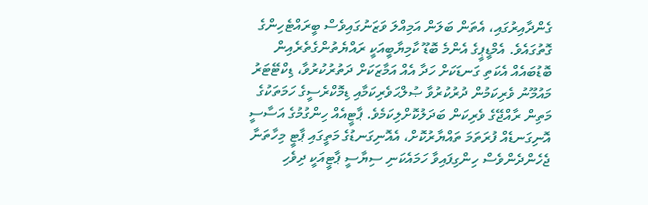ގެންދާއިރުގައި، އެތަން ބަލަން އަމިއްލަ ވަޒަނުގައިވެސް ބީރައްޓެހިންގެ ގޮތުގައެވެ. އެމްޑީޕީގެ އެންމެ ބޮޑޫ ކާމިޔާބީއަކީ ރައްޔެތުންގެތެރެއިން ބޮޑުބައެއް އެކަތި ގަނޑަކަށް ހަދާ އެއް އަމާޒަކަށް ދަތުރުކުރުވާ، ޑިކްޓޭޓަރު މައުމޫނު ވެރިކަމުން ދުރުކުރުވާ ޞުލްޙަވެރިކަމާއި ޑިމޮކްރެސީގެ ހަމަތަކުގެ މަތިން ރާއްޖޭގެ ވެރިކަން ބަދަލުކޮށްލިކަމެވެ. ޕާޓީއެއް ހިންގުމުގެ އަސާސީ އޮނިގަނޑެއް ފުރަތަމަ ތައްޔާރުކޮށް، އެއޮނިގަނޑުގެ މަތީގައި ޕާޓީ މިހާތަނާ ޖެހެންދެންވެސް ހިންގިފައިވާ ހަމައެކަނި ސިޔާސީ ޕާޓީއަކީ ދިވެހި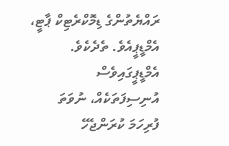ރައްޔެތުންގެ ޑިމޮކްރެޓިކް ޕާޓީ، އެމްޑީޕީއެވެ. ތެދެކެވެ. އެމްޑީޕީގައިވެސް އުނިސިފަތަކެއް، ނުވަތަ ފުރިހަމަ ކުރަންޖެހޭ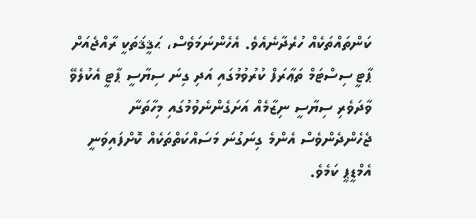ކަންތައްތަކެއް ހުރެދާނެއެވެ. އެހެންނަމަވެސް، ޙަޤީޤަތަކީ ރާއްޖެއަށް ޕާޓީ ސިސްޓަމް ތަޢާރަފް ކުރުވުމުގައި އަދި ގިނަ ސިޔާސީ ޕާޓީ އެކުލެވޭ ވާދަވެރި ސިޔާސީ ނިޒާމެއް އަށަގެންނެވުމުގައި މިހާތަނާ ޖެހެންދެންވެސް އެންމެ ގިނަގުނަ މަސައްކަތްތަކެއް ކޮށްފައިވަނީ އެމްޑީޕީ ކަމެވެ.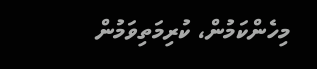މިހެންކަމުން، ކުރިމަތިވަމުން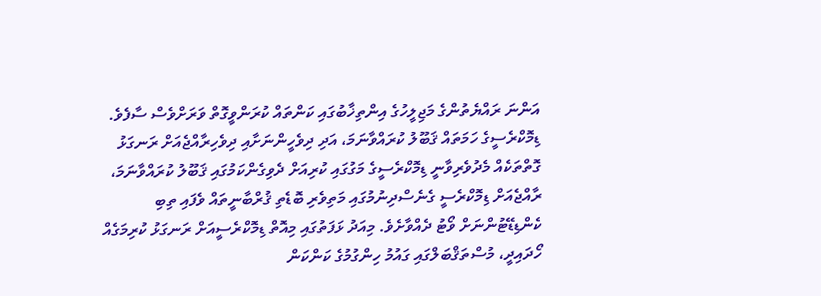އަންނަ ރައްޔެތުންގެ މަޖިލީހުގެ އިންތިޚާބުގައި ކަންތައް ކުރަންވީގޮތް ވަރަށްވެސް ސާފެވެ. ޑިމޮކްރެސީގެ ހަމަތައް ޤަބޫލު ކުރައްވާނަމަ، އަދި ދިވެހީންނަށާއި ދިވެހިރާއްޖެއަށް ރަނގަޅު ގޮތްތަކެއް މެދުވެރިވާނީ ޑިމޮކްރެސީގެ މަގުގައި ކުރިއަށް ދެވިގެންކަމުގައި ޤަބޫލު ކުރައްވާނަމަ، ރާއްޖެއަށް ޑިމޮކްރެސީ ގެނެސްދިނުމުގައި މަތިވެރި ބޮޑެތި ޤުރްބާނީތައް ވެފައި ތިބި ކެންޑިޑޭޓުންނަށް ވޯޓު ދެއްވާށެވެ. މިއަދު ޅަފަތުގައި މިއޮތް ޑިމޮކްރެސީއަށް ރަނގަޅު ކުރިމަގެއް ހޯދައިދީ، މުސްތަޤްބަލްގައި ގައުމު ހިންގުމުގެ ކަންކަން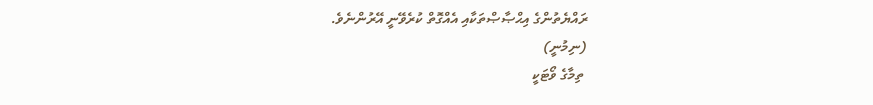ރައްޔެތުންގެ އިޙްޞާޞްތަކާއި އެއްގޮތް ކުރެވޭނީ އޭރުންނެވެ.
(ނިމުނީ)
 ތިމާގެ ވޯޓަކީ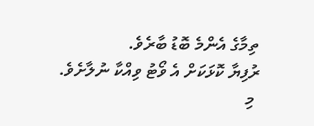ތިމާގެ އެންމެ ބޮޑު ބާރެވެ.
ރުފިޔާ ކޮޅަކަށް އެ ވޯޓު ވިއްކާ ނުލާށެވެ.
 މި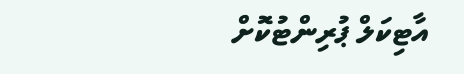އާޓިކަލް ޕުރިންޓުކޮށް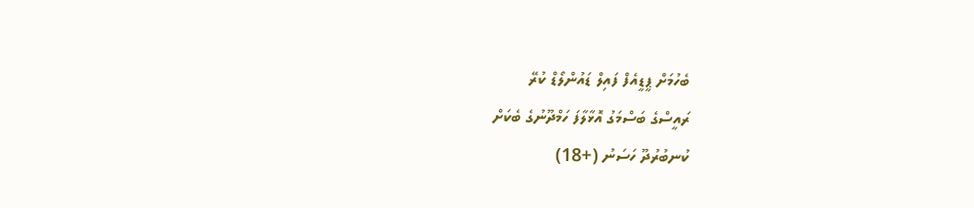ބެހުމަށް ޕީޑީއެފް ފައިލް ޑައުންލޯޑް ކުރޭ
ރައީސްގެ ބަސްމަގު އޮޅާލާފަ ހަމްދޫނުގެ ބެކަށް
ކުނބުރުދޫ ހަސަނު (+18)